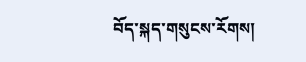བོད་སྐད་གསུངས་རོགས།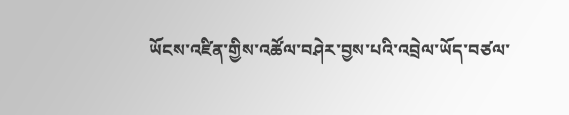ཡོངས་འཛིན་གྱིས་འཚོལ་བཤེར་བྱས་པའི་འབྲེལ་ཡོད་བཙལ་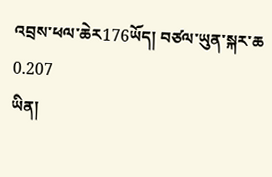འབྲས་ཕལ་ཆེར176ཡོད། བཙལ་ཡུན་སྐར་ཆ 0.207
ཡིན།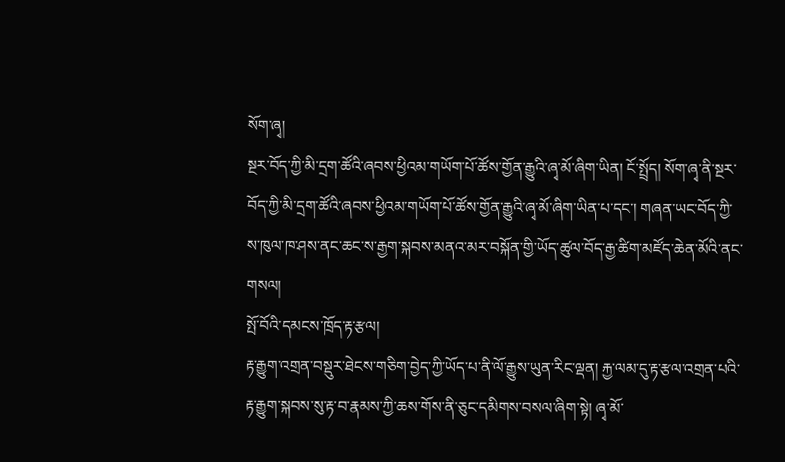སོག་ཞྭ།
སྔར་བོད་ཀྱི་མི་དྲག་ཚོའི་ཞབས་ཕྱིའམ་གཡོག་པོ་ཚོས་གྱོན་རྒྱུའི་ཞྭ་མོ་ཞིག་ཡིན། ངོ་སྤྲོད། སོག་ཞྭ་ནི་སྔར་བོད་ཀྱི་མི་དྲག་ཚོའི་ཞབས་ཕྱིའམ་གཡོག་པོ་ཚོས་གྱོན་རྒྱུའི་ཞྭ་མོ་ཞིག་ཡིན་པ་དང་། གཞན་ཡང་བོད་ཀྱི་ས་ཁུལ་ཁ་ཤས་ནང་ཆང་ས་རྒྱག་སྐབས་མནའ་མར་བསྐོན་གྱི་ཡོད་ཚུལ་བོད་རྒྱ་ཚིག་མཛོད་ཆེན་མོའི་ནང་གསལ།
སྤོ་བོའི་དམངས་ཁྲོད་རྟ་རྩལ།
རྟ་རྒྱུག་འགྲན་བསྡུར་ཐེངས་གཅིག་བྱེད་ཀྱི་ཡོད་པ་ནི་ལོ་རྒྱུས་ཡུན་རིང་ལྡན། རྐྱ་ལམ་དུ་རྟ་རྩལ་འགྲན་པའི་རྟ་རྒྱུག་སྐབས་སུ་རྟ་བ་རྣམས་ཀྱི་ཆས་གོས་ནི་ཅུང་དམིགས་བསལ་ཞིག་སྟེ། ཞྭ་མོ་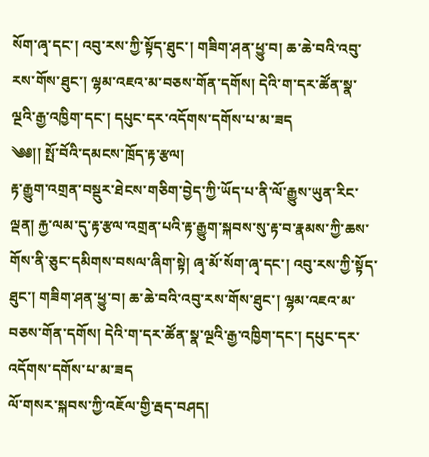སོག་ཞྭ་དང་། འབུ་རས་ཀྱི་སྟོད་ཐུང་། གཟིག་ཤན་ཕྱུ་བ། ཆ་ཆེ་བའི་འབུ་རས་གོས་ཐུང་། ལྷམ་འཇའ་མ་བཅས་གོན་དགོས། དེའི་ག་དར་ཚོན་སྣ་ལྔའི་རྒྱ་འཁྱིག་དང་། དཔུང་དར་འདོགས་དགོས་པ་མ་ཟད
༄༅།། སྤོ་བོའི་དམངས་ཁྲོད་རྟ་རྩལ།
རྟ་རྒྱུག་འགྲན་བསྡུར་ཐེངས་གཅིག་བྱེད་ཀྱི་ཡོད་པ་ནི་ལོ་རྒྱུས་ཡུན་རིང་ལྡན། རྐྱ་ལམ་དུ་རྟ་རྩལ་འགྲན་པའི་རྟ་རྒྱུག་སྐབས་སུ་རྟ་བ་རྣམས་ཀྱི་ཆས་གོས་ནི་ཅུང་དམིགས་བསལ་ཞིག་སྟེ། ཞྭ་མོ་སོག་ཞྭ་དང་། འབུ་རས་ཀྱི་སྟོད་ཐུང་། གཟིག་ཤན་ཕྱུ་བ། ཆ་ཆེ་བའི་འབུ་རས་གོས་ཐུང་། ལྷམ་འཇའ་མ་བཅས་གོན་དགོས། དེའི་ག་དར་ཚོན་སྣ་ལྔའི་རྒྱ་འཁྱིག་དང་། དཔུང་དར་འདོགས་དགོས་པ་མ་ཟད
ལོ་གསར་སྐབས་ཀྱི་འཇོལ་གྱི་རྦད་བཤད།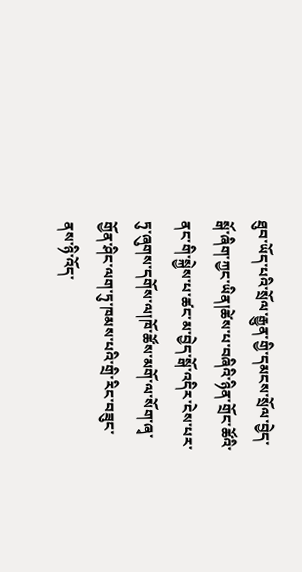ཐུབ་ཡོད་པའི་སྲོལ་རྒྱུན་གྱི་དམངས་སྲོལ་བྱེད་སྒོ་ཞིག་ཀྱང་ཡིན།ཚེས་པ་བཞིའི་ཉིན་གྲོང་ཚོའི་ནང་གི་སྐྱེས་པ་ཚང་མ་བྱེད་སྒོ་འདིར་ངེས་པར་ཏུ་ཞུགས་དགོས་ལ།ཁོ་ཚོས་མགོ་ལ་སོག་ཞྭ་གྱོན་ཤིང་ལག་ཏུ་ཁམས་པའི་གྲི་རིང་བཟུང་ནས་ཉི་འོད་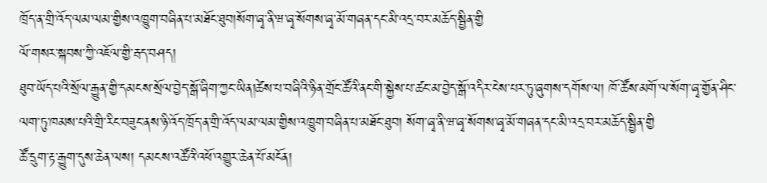ཁྲོད་ན་གྲི་འོད་ལམ་ལམ་གྱིས་འཁྱུག་བཞིན་པ་མཐོང་ཐུབ།སོག་ཞྭ་ནི་ཝ་ཞྭ་སོགས་ཞྭ་མོ་གཞན་དང་མི་འདྲ་བར་མཆོད་སྦྱིན་གྱི
ལོ་གསར་སྐབས་ཀྱི་འཇོལ་གྱི་རྦད་བཤད།
ཐུབ་ཡོད་པའི་སྲོལ་རྒྱུན་གྱི་དམངས་སྲོལ་བྱེད་སྒོ་ཞིག་ཀྱང་ཡིན།ཚེས་པ་བཞིའི་ཉིན་གྲོང་ཚོའི་ནང་གི་སྐྱེས་པ་ཚང་མ་བྱེད་སྒོ་འདིར་ངེས་པར་ཏུ་ཞུགས་དགོས་ལ། ཁོ་ཚོས་མགོ་ལ་སོག་ཞྭ་གྱོན་ཤིང་ལག་ཏུ་ཁམས་པའི་གྲི་རིང་བཟུང་ནས་ཉི་འོད་ཁྲོད་ན་གྲི་འོད་ལམ་ལམ་གྱིས་འཁྱུག་བཞིན་པ་མཐོང་ཐུབ། སོག་ཞྭ་ནི་ཝ་ཞྭ་སོགས་ཞྭ་མོ་གཞན་དང་མི་འདྲ་བར་མཆོད་སྦྱིན་གྱི
ཚོ་དྲུག་རྟ་རྒྱུག་དུས་ཆེན་ལས། དམངས་འཚོའི་འཕོ་འགྱུར་ཆེན་པོ་མངོན།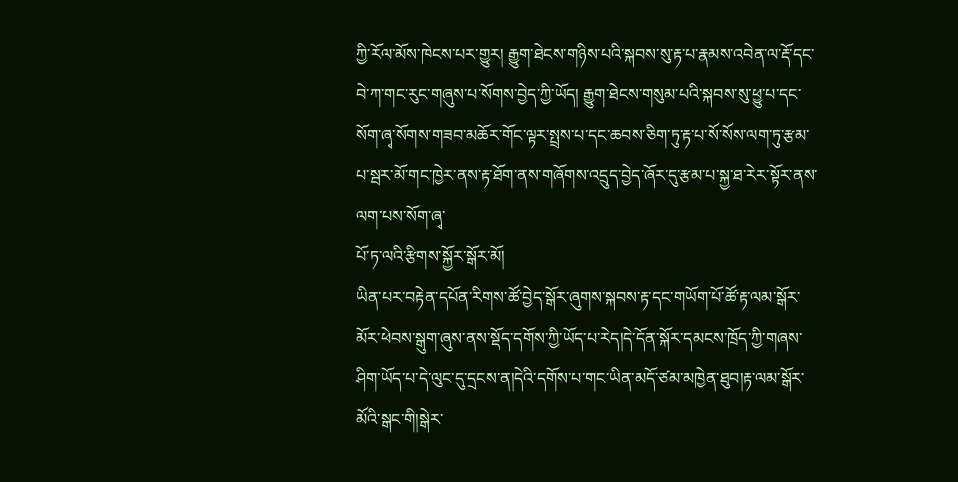ཀྱི་རོལ་མོས་ཁེངས་པར་གྱུར། རྒྱུག་ཐེངས་གཉིས་པའི་སྐབས་སུ་རྟ་པ་རྣམས་འབེན་ལ་རྡོ་དང་བེ་ཀ་གང་རུང་གཞུས་པ་སོགས་བྱེད་ཀྱི་ཡོད། རྒྱུག་ཐེངས་གསུམ་པའི་སྐབས་སུ་ཕྱུ་པ་དང་སོག་ཞྭ་སོགས་གཟབ་མཆོར་གོང་ལྟར་སྤྲས་པ་དང་ཆབས་ཅིག་ཏུ་རྟ་པ་སོ་སོས་ལག་ཏུ་རྩམ་པ་སྦར་མོ་གང་ཁྱེར་ནས་རྟ་ཐོག་ནས་གཞོགས་འདྲུད་བྱེད་ཞོར་དུ་རྩམ་པ་སྐྱ་ཐ་རེར་སྟོར་ནས་ལག་པས་སོག་ཞྭ་
པོ་ཏ་ལའི་རྩིགས་སྐྱོར་སྒོར་མོ།
ཡིན་པར་བརྟེན་དཔོན་རིགས་ཚོ་བྱེད་སྒོར་ཞུགས་སྐབས་རྟ་དང་གཡོག་པོ་ཚོ་རྟ་ལམ་སྒོར་མོར་ཕེབས་སྒུག་ཞུས་ནས་སྡོད་དགོས་ཀྱི་ཡོད་པ་རེད།དེ་དོན་སྐོར་དམངས་ཁྲོད་ཀྱི་གཞས་ཤིག་ཡོད་པ་དེ་ལུང་དུ་དྲངས་ན།དེའི་དགོས་པ་གང་ཡིན་མདོ་ཙམ་མཁྱེན་ཐུབ།རྟ་ལམ་སྒོར་མོའི་སྒང་གི།སྒེར་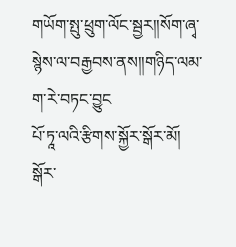གཡོག་སྤུ་ཕྲུག་ལོང་སྦྱར།།སོག་ཞྭ་སྙེས་ལ་བརྒྱབས་ནས།།གཉིད་ལམ་ག་རེ་བཏང་བྱུང
པོ་ཏཱ་ལའི་རྩིགས་སྐྱོར་སྒོར་མོ།
སྒོར་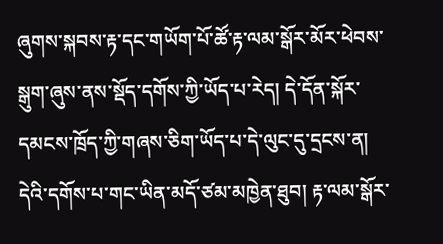ཞུགས་སྐབས་རྟ་དང་གཡོག་པོ་ཚོ་རྟ་ལམ་སྒོར་མོར་ཕེབས་སྒུག་ཞུས་ནས་སྡོད་དགོས་ཀྱི་ཡོད་པ་རེད། དེ་དོན་སྐོར་དམངས་ཁྲོད་ཀྱི་གཞས་ཅིག་ཡོད་པ་དེ་ལུང་དུ་དྲངས་ན། དེའི་དགོས་པ་གང་ཡིན་མདོ་ཙམ་མཁྱེན་ཐུབ། རྟ་ལམ་སྒོར་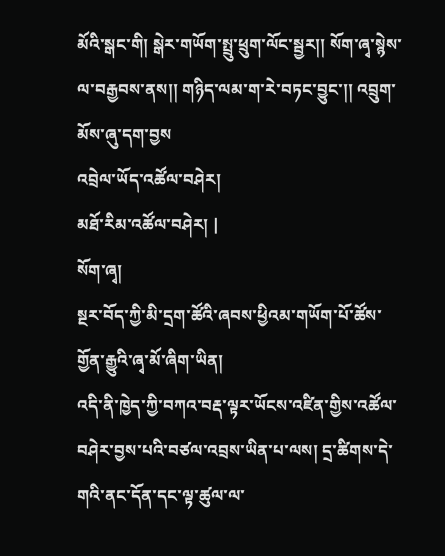མོའི་སྒང་གི། སྒེར་གཡོག་སྤྲུ་ཕྲུག་ལོང་སྦྱར།། སོག་ཞྭ་སྙེས་ལ་བརྒྱབས་ནས།། གཉིད་ལམ་ག་རེ་བཏང་བྱུང་།། འབྲུག་མོས་ཞུ་དག་བྱས
འབྲེལ་ཡོད་འཚོལ་བཤེར།
མཐོ་རིམ་འཚོལ་བཤེར། |
སོག་ཞྭ།
སྔར་བོད་ཀྱི་མི་དྲག་ཚོའི་ཞབས་ཕྱིའམ་གཡོག་པོ་ཚོས་གྱོན་རྒྱུའི་ཞྭ་མོ་ཞིག་ཡིན།
འདི་ནི་ཁྱེད་ཀྱི་བཀའ་བརྡ་ལྟར་ཡོངས་འཛིན་གྱིས་འཚོལ་བཤེར་བྱས་པའི་བཙལ་འབྲས་ཡིན་པ་ལས། དྲ་ཚིགས་དེ་གའི་ནང་དོན་དང་ལྟ་ཚུལ་ལ་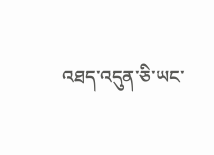འཐད་འདུན་ཅི་ཡང་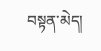བསྟན་མེད།